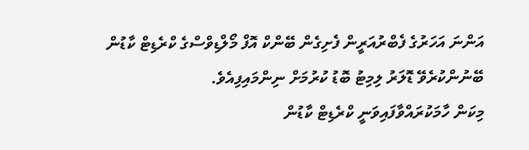އަންނަ އަހަރުގެ ފެބްރުއަރީން ފެށިގެން ބޭންކް އޮފް މޯލްޑިވްސްގެ ކްރެޑިޓް ކާޑުން ބޭނުންކުރެވޭ ޑޮލަރު ލިމިޓު ބޮޑު ކުރުމަށް ނިންމައިފިއެވެ.
މިކަން ހާމަކުރައްވާފައިވަނީ ކްރެޑިޓް ކާޑުން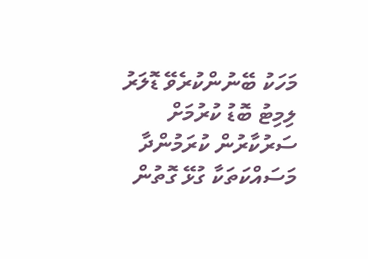މަހަކު ބޭނުންކުރެވޭ ޑޮލަރު ލިމިޓު ބޮޑު ކުރުމަށް ސަރުކާރުން ކުރަމުންދާ މަސައްކަތަކާ ގުޅޭ ގޮތުން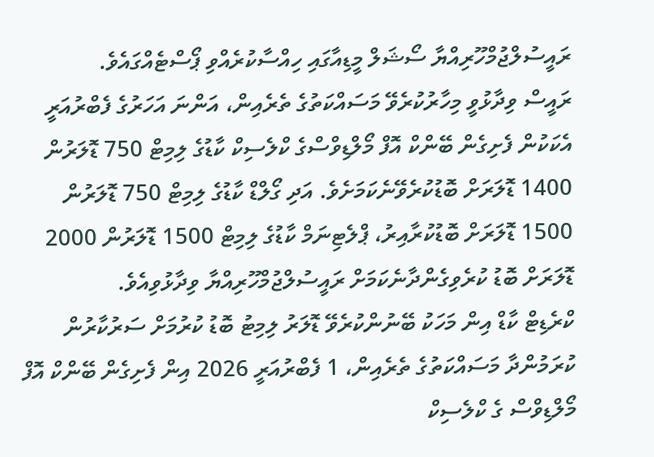ރައީސުލްޖުމްހޫރިއްޔާ ސޯޝަލް މީޑިއާގައި ހިއްސާކުރެއްވި ޕޯސްޓެއްގައެވެ.
ރައީސް ވިދާޅުވީ މިހާރުކުރެވޭ މަސައްކަތުގެ ތެރެއިން، އަންނަ އަހަރުގެ ފެބްރުއަރީ އެކަކުން ފެށިގެން ބޭންކް އޮފް މޯލްޑިވްސްގެ ކްލެސިކް ކާޑުގެ ލިމިޓް 750 ޑޮލަރުން 1400 ޑޮލަރަށް ބޮޑުކުރެވޭނެކަމަށެވެ. އަދި ގޯލްޑް ކާޑުގެ ލިމިޓް 750 ޑޮލަރުން 1500 ޑޮލަރަށް ބޮޑުކުރާއިރު، ޕްލެޓިނަމް ކާޑުގެ ލިމިޓް 1500 ޑޮލަރުން 2000 ޑޮލަރަށް ބޮޑު ކުރެވިގެންދާނެކަމަށް ރައީސުލްޖުމްހޫރިއްޔާ ވިދާޅުވިއެވެ.
ކްރެޑިޓް ކާޑް އިން މަހަކު ބޭނުންކުރެވޭ ޑޮލަރު ލިމިޓު ބޮޑު ކުރުމަށް ސަރުކާރުން ކުރަމުންދާ މަސައްކަތުގެ ތެރެއިން، 1 ފެބްރުއަރީ 2026 އިން ފެށިގެން ބޭންކް އޮފް މޯލްޑިވްސް ގެ ކްލެސިކް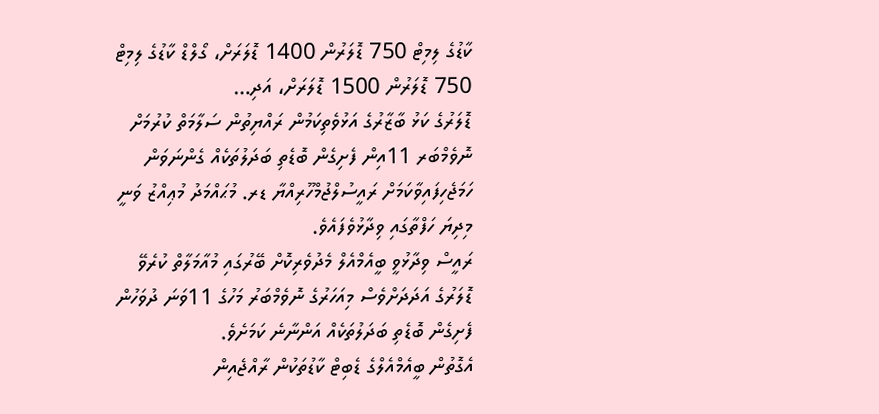ކާޑުގެ ލިމިޓް 750 ޑޮލަރުން 1400 ޑޮލަރަށް، ގޯލްޑް ކާޑުގެ ލިމިޓް 750 ޑޮލަރުން 1500 ޑޮލަރަށް، އަދި…
ޑޮލަރުގެ ކަޅު ބާޒާރުގެ އަޅުވެތިކަމުން ރައްޔިތުން ސަލާމަތް ކުރުމަށް ނޮވެމްބަރ 11އިން ފެށިގެން ބޮޑެތި ބަދަލުތަކެއް ގެންނަވަން ހަމަޖެހިފައިވާކަމަށް ރައީސުލްޖުމްހޫރިއްޔާ ޑރ. މުޙައްމަދު މުޢިއްޒު ވަނީ މިދިޔަ ހަފްތާގައި ވިދާޅުވެފައެވެ.
ރައީސް ވިދާޅުވީ ބީއެމްއެލް މެދުވެރިކޮށް ބޭރުގައި މުއާމަލާތް ކުރެވޭ ޑޮލަރުގެ އަދަދަށްވެސް މިއަހަރުގެ ނޮވެމްބަރު މަހުގެ 11ވަނަ ދުވަހުން ފެށިގެން ބޮޑެތި ބަދަލުތަކެއް އަންނާނެ ކަމަށެވެ.
އެގޮތުން ބީއެމްއެލްގެ ޑެބިޓް ކާޑުތަކުން ރާއްޖެއިން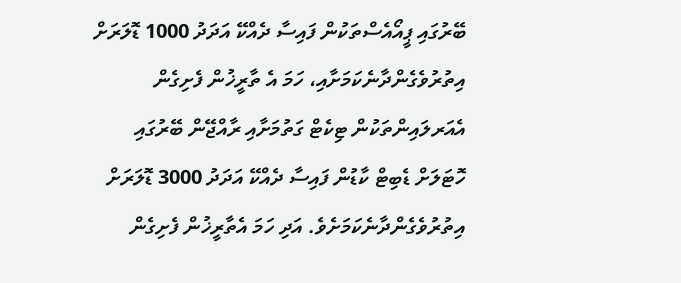ބޭރުގައި ޕީއޯއެސްތަކުން ފައިސާ ދެއްކޭ އަދަދު 1000 ޑޮލަރަށް އިތުރުވެގެންދާނެކަމަށާއި، ހަމަ އެ ތާރީޚުން ފެށިގެން އެއަރލައިންތަކުން ޓިކެޓް ގަތުމަށާއި ރާއްޖޭން ބޭރުގައި ހޮޓަލަށް ޑެބިޓް ކާޑުން ފައިސާ ދެއްކޭ އަދަދު 3000 ޑޮލަރަށް އިތުރުވެގެންދާނެކަމަށެވެ. އަދި ހަމަ އެތާރީޚުން ފެށިގެން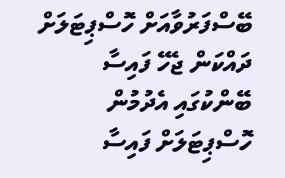ބޭސްފަރުވާއަށް ހޮސްޕިޓަލަށް ދައްކަން ޖެހޭ ފައިސާ ބޭންކުގައި އެދުމުން ހޮސްޕިޓަލަށް ފައިސާ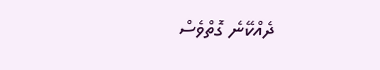ދެއްކޭނެ ގޮތްވެސް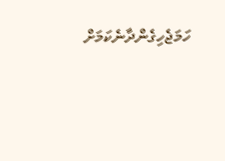ހަމަޖެހިގެންދާނެކަމަށް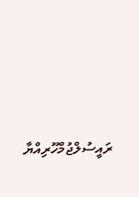ރައީސުލްޖުމްހޫރިއްޔާ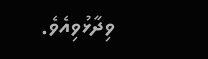ވިދާޅުވިއެވެ.